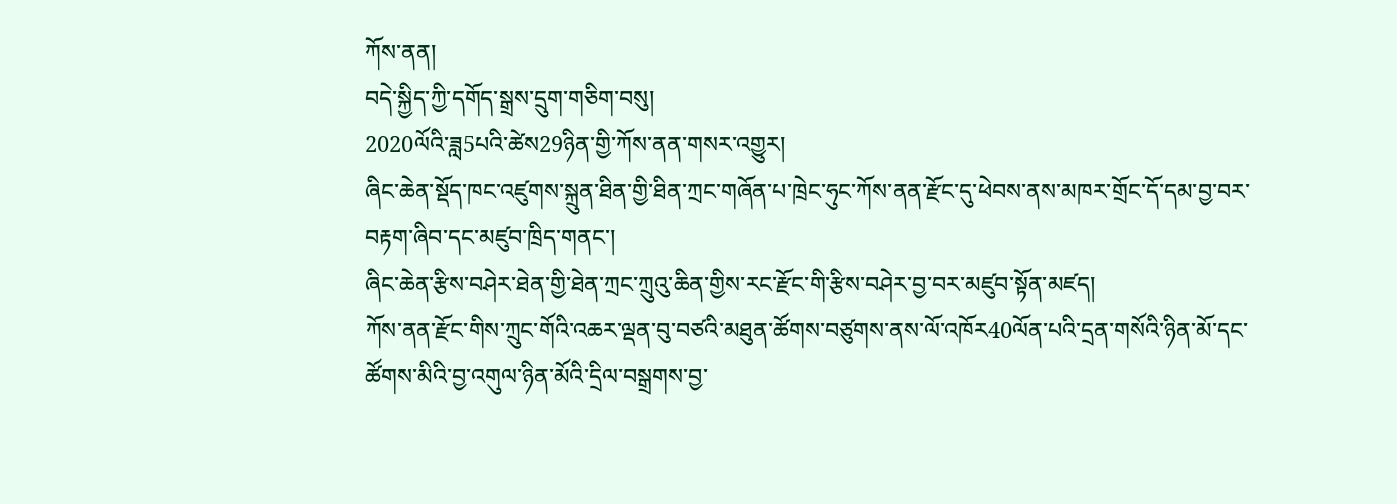ཀོས་ནན།
བདེ་སྐྱིད་ཀྱི་དགོད་སྒྲས་དྲུག་གཅིག་བསུ།
2020ལོའི་ཟླ5པའི་ཚེས29ཉིན་གྱི་ཀོས་ནན་གསར་འགྱུར།
ཞིང་ཆེན་སྡོད་ཁང་འཛུགས་སྐྲུན་ཐིན་གྱི་ཐིན་ཀྲང་གཞོན་པ་ཁྲེང་ཧུང་ཀོས་ནན་རྫོང་དུ་ཕེབས་ནས་མཁར་གྲོང་དོ་དམ་བྱ་བར་བརྟག་ཞིབ་དང་མཛུབ་ཁྲིད་གནང་།
ཞིང་ཆེན་རྩིས་བཤེར་ཐེན་གྱི་ཐེན་ཀྲང་ཀྲུའུ་ཆིན་གྱིས་རང་རྫོང་གི་རྩིས་བཤེར་བྱ་བར་མཛུབ་སྟོན་མཛད།
ཀོས་ནན་རྫོང་གིས་ཀྲུང་གོའི་འཆར་ལྡན་བུ་བཙའི་མཐུན་ཚོགས་བཙུགས་ནས་ལོ་འཁོར40ལོན་པའི་དྲན་གསོའི་ཉིན་མོ་དང་ཚོགས་མིའི་བྱ་འགུལ་ཉིན་མོའི་དྲིལ་བསྒྲགས་བྱ་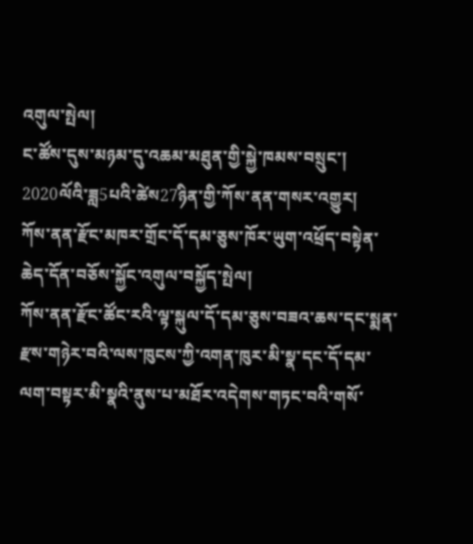འགུལ་སྤེལ།
ང་ཚོས་དུས་མཉམ་དུ་འཆམ་མཐུན་གྱི་སྐྱེ་ཁམས་བསྲུང་།
2020ལོའི་ཟླ5པའི་ཚེས27ཉིན་གྱི་ཀོས་ནན་གསར་འགྱུར།
ཀོས་ནན་རྫོང་མཁར་གྲོང་དོ་དམ་ཅུས་ཁོར་ཡུག་འཕྲོད་བསྟེན་ཆེད་དོན་བཅོས་སྐྱོང་འགུལ་བསྐྱོད་སྤེལ།
ཀོས་ནན་རྫོང་ཚོང་རའི་ལྟ་སྐུལ་དོ་དམ་ཅུས་བཟའ་ཆས་དང་སྨན་རྫས་གཉེར་བའི་ལས་ཁུངས་ཀྱི་འགན་ཁུར་མི་སྣ་དང་དོ་དམ་ལག་བསྟར་མི་སྣའི་ནུས་པ་མཐོར་འདེགས་གཏང་བའི་གསོ་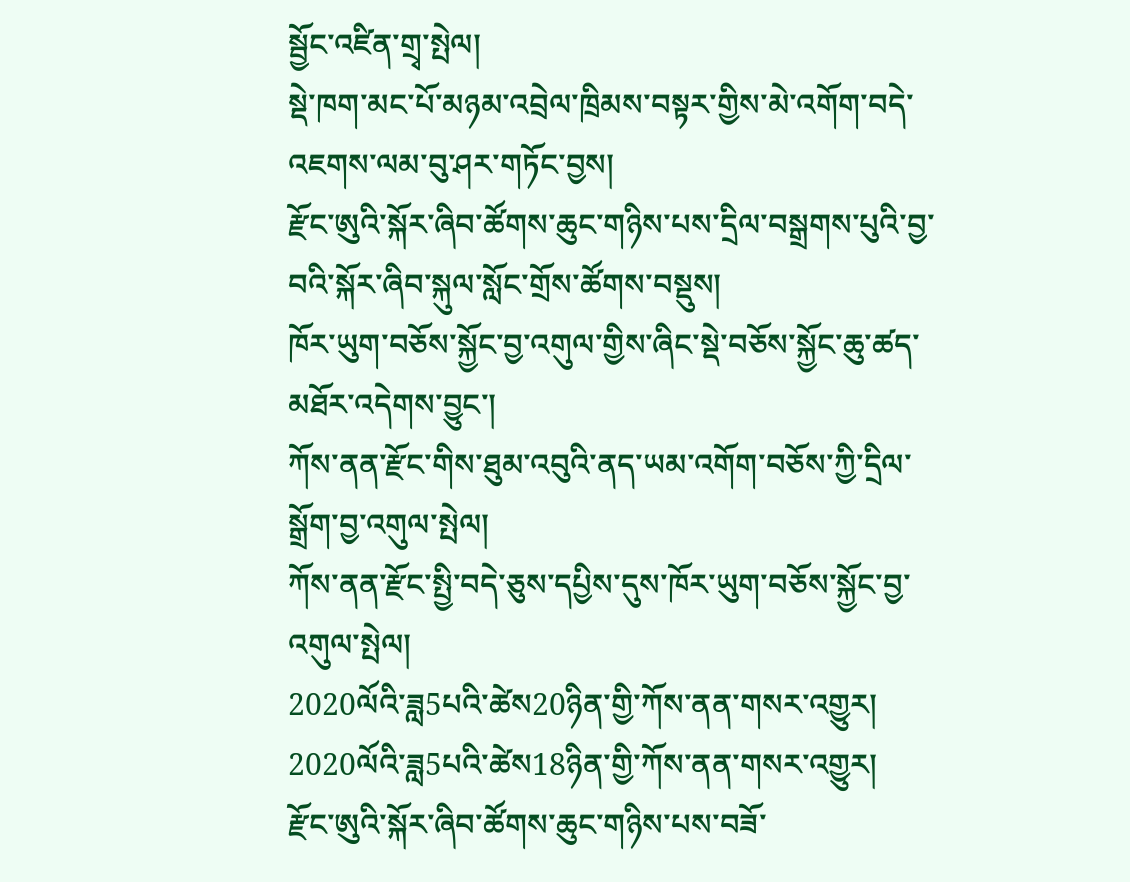སྦྱོང་འཛིན་གྲྭ་སྤེལ།
སྡེ་ཁག་མང་པོ་མཉམ་འབྲེལ་ཁྲིམས་བསྟར་གྱིས་མེ་འགོག་བདེ་འཇགས་ལམ་བུ་ཤར་གཏོང་བྱས།
རྫོང་ཨུའི་སྐོར་ཞིབ་ཚོགས་ཆུང་གཉིས་པས་དྲིལ་བསྒྲགས་པུའི་བྱ་བའི་སྐོར་ཞིབ་སྐུལ་སློང་གྲོས་ཚོགས་བསྡུས།
ཁོར་ཡུག་བཅོས་སྐྱོང་བྱ་འགུལ་གྱིས་ཞིང་སྡེ་བཅོས་སྐྱོང་ཆུ་ཚད་མཐོར་འདེགས་བྱུང་།
ཀོས་ནན་རྫོང་གིས་ཐུམ་འབུའི་ནད་ཡམ་འགོག་བཅོས་ཀྱི་དྲིལ་སྒྲོག་བྱ་འགུལ་སྤེལ།
ཀོས་ནན་རྫོང་སྤྱི་བདེ་ཅུས་དཔྱིས་དུས་ཁོར་ཡུག་བཅོས་སྐྱོང་བྱ་འགུལ་སྤེལ།
2020ལོའི་ཟླ5པའི་ཚེས20ཉིན་གྱི་ཀོས་ནན་གསར་འགྱུར།
2020ལོའི་ཟླ5པའི་ཚེས18ཉིན་གྱི་ཀོས་ནན་གསར་འགྱུར།
རྫོང་ཨུའི་སྐོར་ཞིབ་ཚོགས་ཆུང་གཉིས་པས་བཟོ་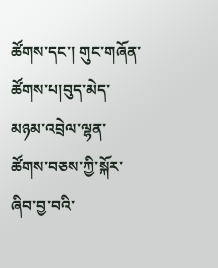ཚོགས་དང་། གུང་གཞོན་ཚོགས་པ།བུད་མེད་མཉམ་འབྲེལ་ལྷན་ཚོགས་བཅས་ཀྱི་སྐོར་ཞིབ་བྱ་བའི་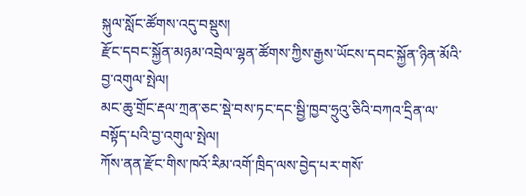སྐུལ་སློང་ཚོགས་འདུ་བསྡུས།
རྫོང་དབང་སྐྱོན་མཉམ་འབྲེལ་ལྷན་ཚོགས་ཀྱིས་རྒྱས་ཡོངས་དབང་སྐྱོན་ཉིན་མོའི་བྱ་འགུལ་སྤེལ།
མང་ཆུ་གྲོང་རྡལ་ཀྲན་ཅང་སྡེ་བས་ཏང་དང་སྦྱི་ཁྱབ་ཧྲུའུ་ཅིའི་བཀའ་དྲིན་ལ་བསྟོད་པའི་བྱ་འགུལ་སྤེལ།
ཀོས་ནན་རྫོང་གིས་ཁའོ་རིམ་འགོ་ཁྲིད་ལས་བྱེད་པར་གསོ་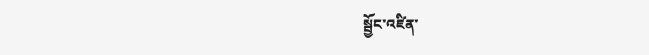སྦྱོང་འཛིན་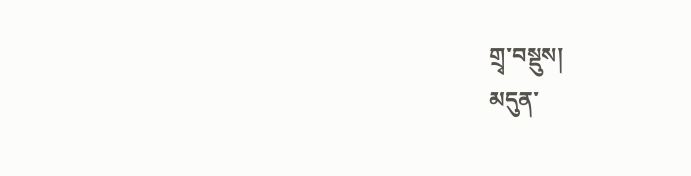གྲྭ་བསྡུས།
མདུན་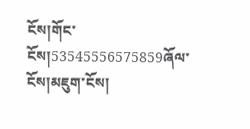ངོས།གོང་ངོས།53545556575859ཞོལ་ངོས།མཇུག་ངོས།